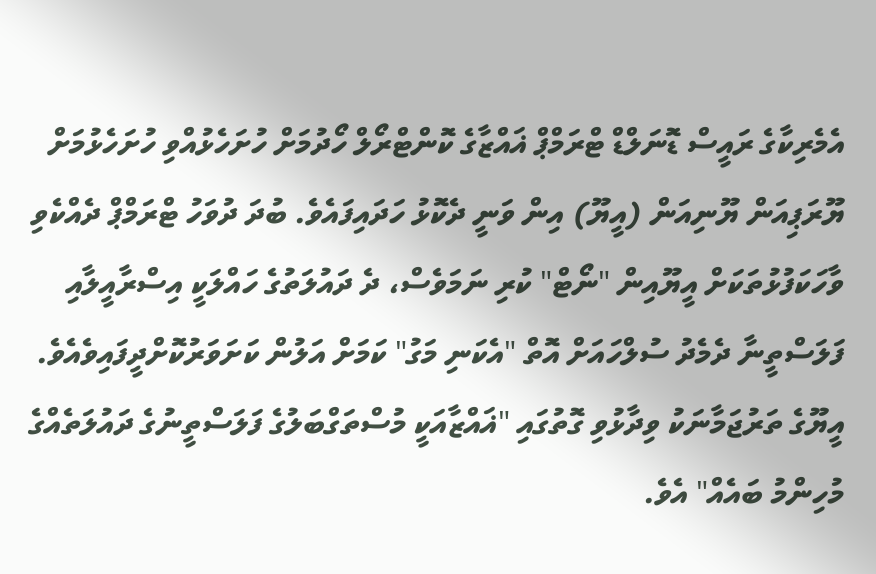އެމެރިކާގެ ރައީސް ޑޮނަލްޑް ޓްރަމްޕް ޣައްޒާގެ ކޮންޓްރޯލް ހޯދުމަށް ހުށަހެޅުއްވި ހުށަހެޅުމަށް ޔޫރަޕިއަން ޔޫނިއަން (އީޔޫ) އިން ވަނީ ދެކޮޅު ހަދައިފައެވެ. ބުދަ ދުވަހު ޓްރަމްޕް ދެއްކެވި ވާހަކަފުޅުތަކަށް އީޔޫއިން "ނޯޓް" ކުރި ނަމަވެސް، ދެ ދައުލަތުގެ ހައްލަކީ އިސްރާއީލާއި ފަލަސްތީނާ ދެމެދު ސުލްހައަށް އޮތް "އެކަނި މަގު" ކަމަށް އަލުން ކަށަވަރުކޮށްދީފައިވެއެވެ.
އީޔޫގެ ތަރުޖަމާނަކު ވިދާޅުވި ގޮތުގައި "ޣައްޒާއަކީ މުސްތަގްބަލުގެ ފަލަސްތީނުގެ ދައުލަތެއްގެ މުހިންމު ބައެއް" އެވެ.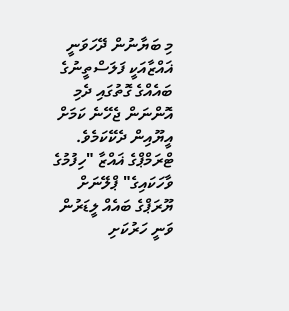މި ބަޔާނުން ދޭހަވަނީ ޣައްޒާއަކީ ފަލަސްތީނުގެ ބައެއްގެ ގޮތުގައި ދެމި އޮންނަން ޖެހޭނެ ކަމަށް އީޔޫއިން ދެކޭކަމެވެ.
ޓްރަމްޕްގެ ޣައްޒާ "ހިފުމުގެ ވާހަކައިގެ" ޕްލޭނަށް ޔޫރަޕްގެ ބައެއް ލީޑަރުން ވަނީ ހަރުކަށި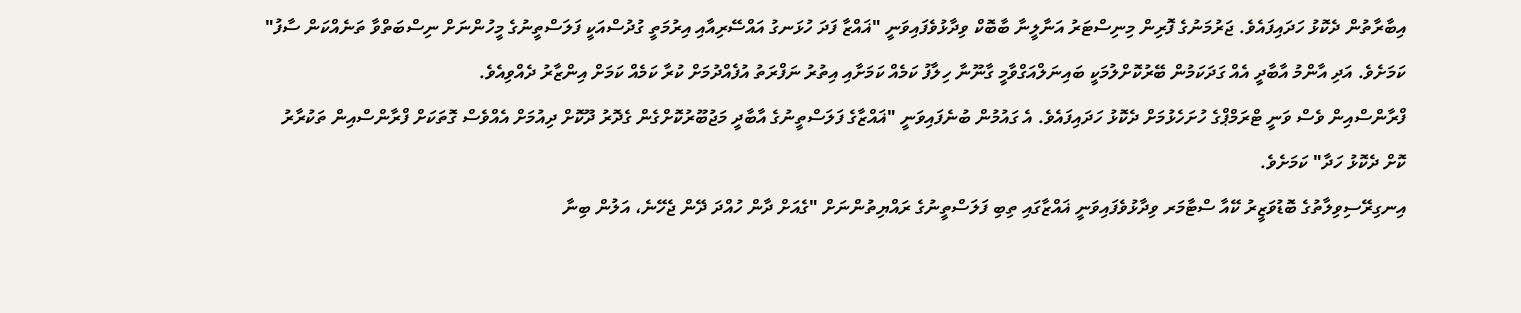އިބާރާތުން ދެކޮޅު ހަދައިފައެވެ. ޖަރުމަނުގެ ފޮރިން މިނިސްޓަރު އަނާލީނާ ބާބޮކް ވިދާޅުވެފައިވަނީ "ޣައްޒާ ފަދަ ހުޅަނގު އައްސޭރިއާއި އިރުމަތީ ގުދުސްއަކީ ފަލަސްތީނުގެ މީހުންނަށް ނިސްބަތްވާ ތަނެއްކަން ސާފު" ކަމަށެވެ. އަދި އާންމު އާބާދީ އެއް ގަދަކަމުން ބޭރުކޮށްލުމަކީ ބައިނަލްއަގްވާމީ ގާނޫނާ ހިލާފު ކަމެއް ކަމަށާއި އިތުރު ނަފްރަތު އުފެއްދުމަށް ކުރާ ކަމެއް ކަމަށް އިންޒާރު ދެއްވިއެވެ.
ފްރާންސްއިން ވެސް ވަނީ ޓްރަމްޕްގެ ހުށަހެޅުމަށް ދެކޮޅު ހަދައިފައެވެ. އެ ގައުމުން ބުނެފައިވަނީ "ޣައްޒާގެ ފަލަސްތީނުގެ އާބާދީ މަޖުބޫރުކޮށްގެން ގެދޮރު ދޫކޮށް ދިއުމަށް އެއްވެސް ގޮތަކަށް ފްރާންސްއިން ތަކުރާރު ކޮށް ދެކޮޅު ހަދާ" ކަމަށެވެ.
އިނގިރޭސިވިލާތުގެ ބޮޑުވަޒީރު ކޭއާ ސްޓާމަރ ވިދާޅުވެފައިވަނީ ޣައްޒާގައި ތިބި ފަލަސްތީނުގެ ރައްޔިތުންނަށް "ގެއަށް ދާން ހުއްދަ ދޭން ޖެހޭނެ، އަލުން ބިނާ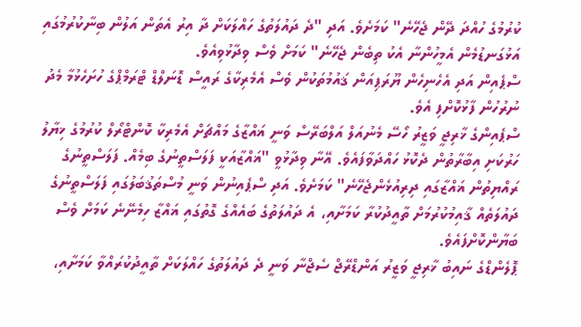ކުރުމުގެ ހުއްދަ ދޭން ޖެހޭނެ" ކަމަށެވެ. އަދި "ދެ ދައުލަތުގެ ހައްލަކަށް ދާ އިރު އެތަން އަލުން ބިނާކުރުމުގައި އަޅުގަނޑުމެން އެމީހުންނާ އެކު ތިބެން ޖެހޭނެ" ކަމަށް ވެސް ވިދާޅުވިއެވެ.
ސްޕެއިން އަދި އެހެނިހެން ޔޫރަޕިއަން ޤައުމުތަކުން ވެސް އެމެރިކާގެ ރައީސް ޑޮނަލްޑް ޓްރަމްޕްގެ ހުށަހެޅުމާ މެދު ނުރުހުން ފާޅުކޮށްފި އެވެ.
ސްޕެއިންގެ ޚާރިޖީ ވަޒީރު ހޯސޭ މެނުއަލް އަލްބަރޭސް ވަނީ ޣައްޒާގެ މައްޗަށް އެމެރިކާ ކޮންޓްރޯލް ކުރުމުގެ ޚިޔާލު ހަރުކަށި އިބާރާތުން ދެކޮޅު ހައްދަވާފައެވެ. އޭނާ ވިދާޅުވީ "ޣައްޒާއަކީ ފަލަސްތީނުގެ ބިމެއް. ފަލަސްތީނުގެ ރައްޔިތުން ޣައްޒާގައި ދިރިއުޅެންޖެހޭނެ" ކަމަށެވެ. އަދި ސްޕެއިނުން ވަނީ މުސްތަޤުބަލުގައި ފަލަސްތީނުގެ ދައުލަތެއް ޤާއިމުކުރުމަށް ތާއީދުކުރާ ކަމަށާއި، އެ ދައުލަތުގެ ބައެއްގެ ގޮތުގައި ޣައްޒާ ހިމެނޭނެ ކަމަށް ވެސް ބަޔާންކޮށްފައެވެ.
ޕޮލެންޑްގެ ނައިބު ޚާރިޖީ ވަޒީރު އަންޑްރޭޖް ސެޖްނާ ވަނީ ދެ ދައުލަތުގެ ހައްލަކަށް ތާއީދުކުރައްވާ ކަމަށާއި،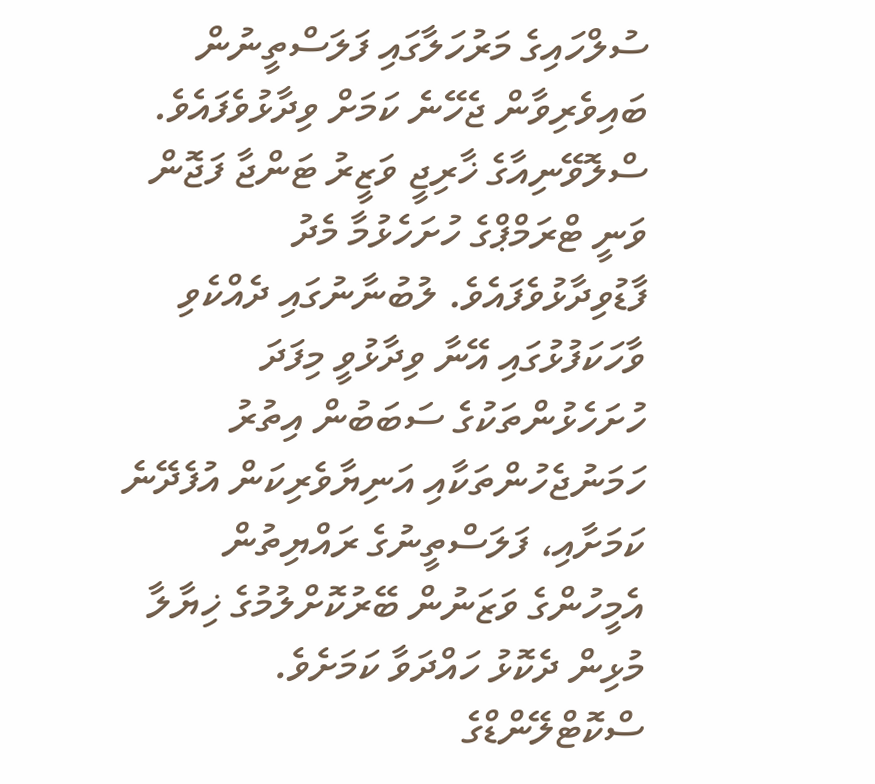ސުލްހައިގެ މަރުހަލާގައި ފަލަސްތީނުން ބައިވެރިވާން ޖެހޭނެ ކަމަށް ވިދާޅުވެފައެވެ.
ސްލޮވޭނިއާގެ ޚާރިޖީ ވަޒީރު ޓަންޖާ ފަޖޮން ވަނީ ޓްރަމްޕްގެ ހުށަހެޅުމާ މެދު ފާޑުވިދާޅުވެފައެވެ. ލުބުނާނުގައި ދެއްކެވި ވާހަކަފުޅުގައި އޭނާ ވިދާޅުވީ މިފަދަ ހުށަހެޅުންތަކުގެ ސަބަބުން އިތުރު ހަމަނުޖެހުންތަކާއި އަނިޔާވެރިކަން އުފެދޭނެ ކަމަށާއި، ފަލަސްތީނުގެ ރައްޔިތުން އެމީހުންގެ ވަޒަނުން ބޭރުކޮށްލުމުގެ ޚިޔާލާ މުޅިން ދެކޮޅު ހައްދަވާ ކަމަށެވެ.
ސްކޮޓްލޭންޑްގެ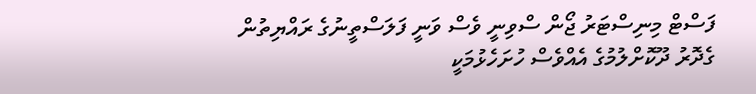ފަސްޓް މިނިސްޓަރު ޖޯން ސްވިނީ ވެސް ވަނީ ފަލަސްތީނުގެ ރައްޔިތުން ގެދޮރު ދޫކޮށްލުމުގެ އެއްވެސް ހުށަހެޅުމަކީ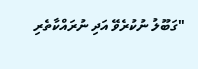"ގަބޫލު ނުކުރެވޭ އަދި ނުރައްކާތެރި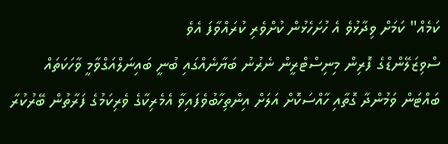ކަމެއް" ކަމަށް ވިދާޅުވެ އެ ހުށަހެޅުން ކުށްވެރި ކުރައްވާފަ އެވެ
ސްވިޒަލޭންޑްގެ ފޮރިން މިނިސްޓްރީން ނެރުނު ބަޔާނެއްގައި ބުނީ ބައިނަލްއަގްވާމީ ވާހަކަތައް ބައްޓަން ވަމުންދާ ގޮތާއި ހާއްސަކޮށް އަލަށް އިންތިހާބުވެފައިވާ އެމެރިކާގެ ވެރިކަމުގެ ފަރާތުން ބޭރުކުރާ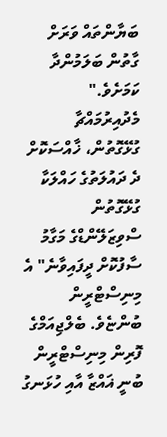ބަޔާންތައް ވަރަށް ގާތުން ބަލަމުންދާ ކަމަށެވެ."
މެދުއިރުމައްޗާ ގުޅޭގޮތުން، ޚާއްސަކޮށް ދެ ދައުލަތުގެ ހައްލަކާ ގުޅޭގޮތުން ސްވިޒަލޭންޑްގެ މަގާމު ސާފުކޮށް ދީފައިވާނެ" އެ މިނިސްޓްރީން ބުންޏެވެ. ބެލްޖިއަމްގެ ފޮރިން މިނިސްޓްރީން ބުނީ ޣައްޒާ އާއި ހުޅަނގު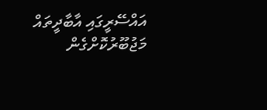އައްސޭރީގައި އާބާދީތައް މަޖުބޫރުކޮށްގެން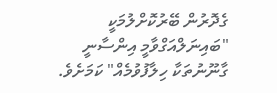ގެދޮރުން ބޭރުކޮށްލުމަކީ "ބައިނަލްއަގްވާމީ އިންސާނީ ގާނޫނުތަކާ ހިލާފުވުމެއް" ކަމަށެވެ.